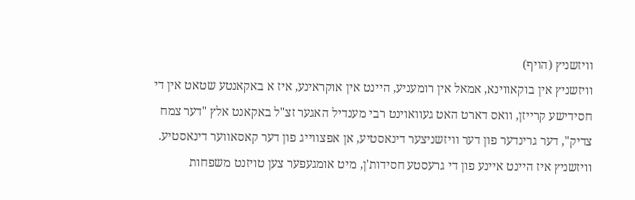וויזשניץ (הויף)
וויזשניץ אין בוקאווינא, אמאל אין רומעניע, היינט אין אוקראינע, איז א באקאנטע שטאט אין די חסידישע קרייזן, וואס דארט האט געוואוינט רבי מענדיל האגער זצ"ל באקאנט אלץ "דער צמח צדיק", דער גרינדער פון דער וויזשניצער דינאסטיע, אן אפצווייג פון דער קאסאווער דינאסטיע.
וויזשניץ איז היינט איינע פון די גרעסטע חסידות'ן, מיט אומגעפער צען טויזנט משפחות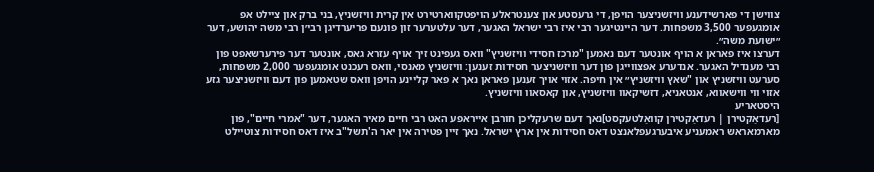צווישן די פארשידענע וויזשניצער הויפן, די גרעסטע און צענטראלע הויפטקווארטירט אין קרית וויזשניץ, בני ברק און ציילט אפ אומגעפער 3,500 משפחות. דער היינטיגער רבי איז רבי ישראל האגער, דער עלטערער זון פונעם פריערדיגן רבי׳ן רבי משה יהושע, דער ״ישועת משה״.
דערצו איז פאראן א הויף אונטער דעם נאמען "מרכז חסידי וויזשניץ" וואס געפינט זיך אויף עזרא גאס, אונטער דער פירערשאפט פון רבי מענדיל האגער. אנדערע אפצווייגן פון דער וויזשניצער חסידות זענען: וויזשניץ מאנסי, וואס רעכנט אומגעפער 2,000 משפחות, סערעט וויזשניץ און "שאץ וויזשניץ״ אין חיפה. אזוי אויך זענען פאראן נאך א פאר קליינע הויפן וואס שטאמען פון דעם וויזשניצער גזע אזוי ווי ווישאווא, אנטאניא, דזשיקאוו וויזשניץ, און קאסאוו וויזשניץ.
היסטאריע
[רעדאַקטירן | רעדאַקטירן קוואַלטעקסט]נאך דעם שרעקליכן חורבן אייראפע האט רבי חיים מאיר האגער, דער "אמרי חיים", פון מארמאראש ראמעניע איבערגעפלאנצט דאס חסידות אין ארץ ישראל. נאך זיין פטירה אין יאר ה'תשל"ב איז דאס חסידות צוטיילט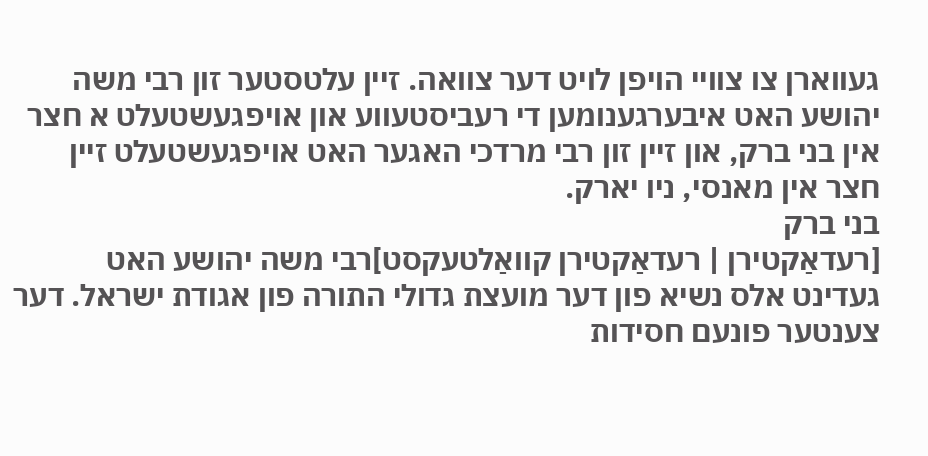געווארן צו צוויי הויפן לויט דער צוואה. זיין עלטסטער זון רבי משה יהושע האט איבערגענומען די רעביסטעווע און אויפגעשטעלט א חצר אין בני ברק, און זיין זון רבי מרדכי האגער האט אויפגעשטעלט זיין חצר אין מאנסי, ניו יארק.
בני ברק
[רעדאַקטירן | רעדאַקטירן קוואַלטעקסט]רבי משה יהושע האט געדינט אלס נשיא פון דער מועצת גדולי התורה פון אגודת ישראל. דער צענטער פונעם חסידות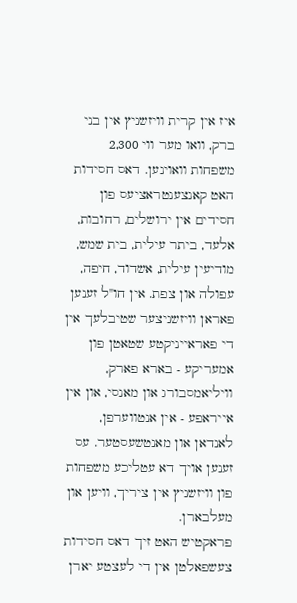איז אין קרית וויזשניץ אין בני ברק, וואו מער ווי 2,300 משפחות וואוינען. דאס חסידות האט קאנצענטראציעס פון חסידים אין ירושלים, רחובות, אלעד, ביתר עילית, בית שמש, מודיעין עילית, אשדוד, חיפה, עפולה און צפת. אין חו"ל זענען פאראן וויזשניצער שטיבלעך אין די פאראייניקטע שטאטן פון אמעריקע - בארא פארק, וויליאמסבורג און מאנסי, און אין אייראפע - אין אנטווערפן, לאנדאן און מאנטשעסטער. עס זענען אויך דא עטליכע משפחות פון וויזשניץ אין ציריך, וויען און מעלבארן.
פראקטיש האט זיך דאס חסידות צעשפאלטן אין די לעצטע יארן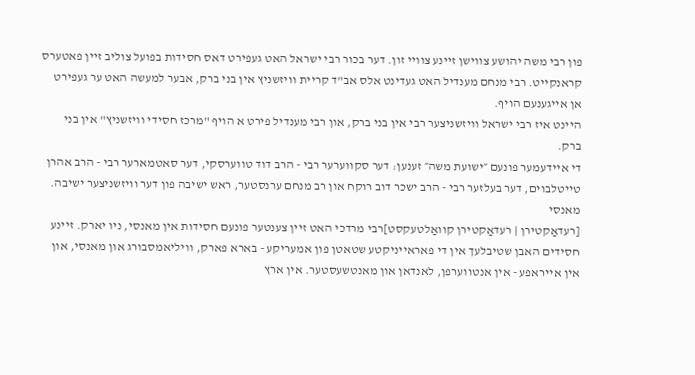פון רבי משה יהושע צווישן זיינע צוויי זון. דער בכור רבי ישראל האט געפירט דאס חסידות בפועל צוליב זיין פאטערס קראנקייט. רבי מנחם מענדיל האט געדינט אלס אב"ד קריית וויזשניץ אין בני ברק, אבער למעשה האט ער געפירט אן אייגענעם הויף.
היינט איז רבי ישראל וויזשניצער רבי אין בני ברק, און רבי מענדיל פירט א הויף "מרכז חסידי וויזשניץ" אין בני ברק.
די איידעמער פונעם ״ישועת משה״ זענען: דער סקווערער רבי - הרב דוד טווערסקי, דער סאטמארער רבי - הרב אהרן טייטלבוים, דער בעלזער רבי - הרב ישכר דוב רוקח און רב מנחם ערנסטער, ראש ישיבה פון דער וויזשניצער ישיבה.
מאנסי
[רעדאַקטירן | רעדאַקטירן קוואַלטעקסט]רבי מרדכי האט זיין צענטער פונעם חסידות אין מאנסי, ניו יארק. זיינע חסידים האבן שטיבלעך אין די פאראייניקטע שטאטן פון אמעריקע - בארא פארק, וויליאמסבורג און מאנסי, און אין אייראפע - אין אנטווערפן, לאנדאן און מאנטשעסטער. אין ארץ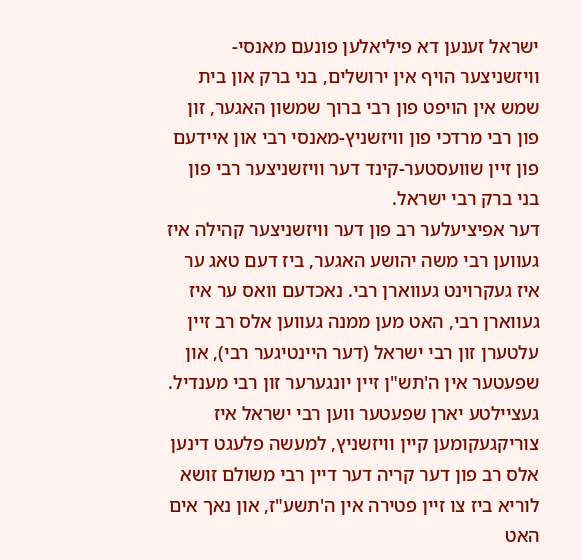ישראל זענען דא פיליאלען פונעם מאנסי-וויזשניצער הויף אין ירושלים, בני ברק און בית שמש אין הויפט פון רבי ברוך שמשון האגער, זון פון רבי מרדכי פון וויזשניץ-מאנסי רבי און איידעם פון זיין שוועסטער-קינד דער וויזשניצער רבי פון בני ברק רבי ישראל.
דער אפיציעלער רב פון דער וויזשניצער קהילה איז געווען רבי משה יהושע האגער, ביז דעם טאג ער איז געקרוינט געווארן רבי. נאכדעם וואס ער איז געווארן רבי, האט מען ממנה געווען אלס רב זיין עלטערן זון רבי ישראל (דער היינטיגער רבי), און שפעטער אין ה'תש"ן זיין יונגערער זון רבי מענדיל. געציילטע יארן שפעטער ווען רבי ישראל איז צוריקגעקומען קיין וויזשניץ, למעשה פלעגט דינען אלס רב פון דער קריה דער דיין רבי משולם זושא לוריא ביז צו זיין פטירה אין ה'תשע"ז, און נאך אים האט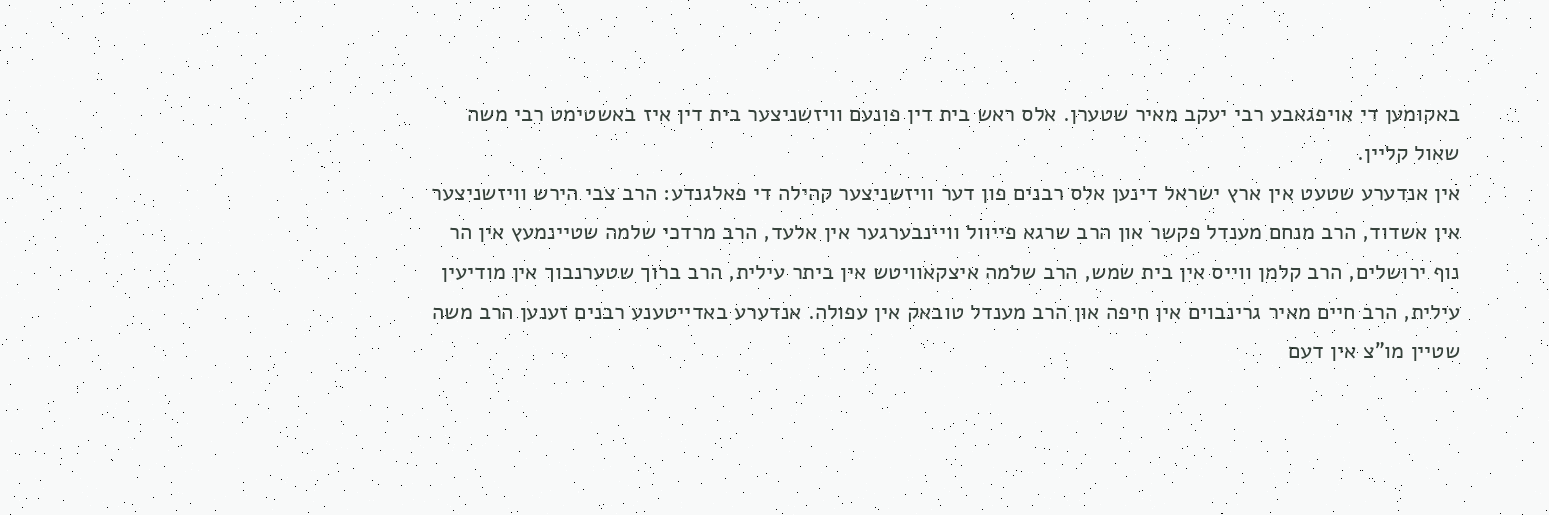באקומען די אויפגאבע רבי יעקב מאיר שטערן. אלס ראש בית דין פונעם וויזשניצער בית דין איז באשטימט רבי משה שאול קליין.
אין אנדערע שטעט אין ארץ ישראל דינען אלס רבנים פון דער וויזשניצער קהילה די פאלגנדע: הרב צבי הירש וויזשניצער אין אשדוד, הרב מנחם מענדל פקשר און הרב שרגא פייוול וויינבערגער אין אלעד, הרב מרדכי שלמה שטיינמעץ אין הר נוף ירושלים, הרב קלמן ווייס אין בית שמש, הרב שלמה איצקאוויטש אין ביתר עילית, הרב ברוך שטערנבוך אין מודיעין עילית, הרב חיים מאיר גרינבוים אין חיפה און הרב מענדל טובאק אין עפולה. אנדערע באדייטענע רבנים זענען הרב משה שטיין מו"צ אין דעם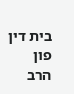בית דין פון הרב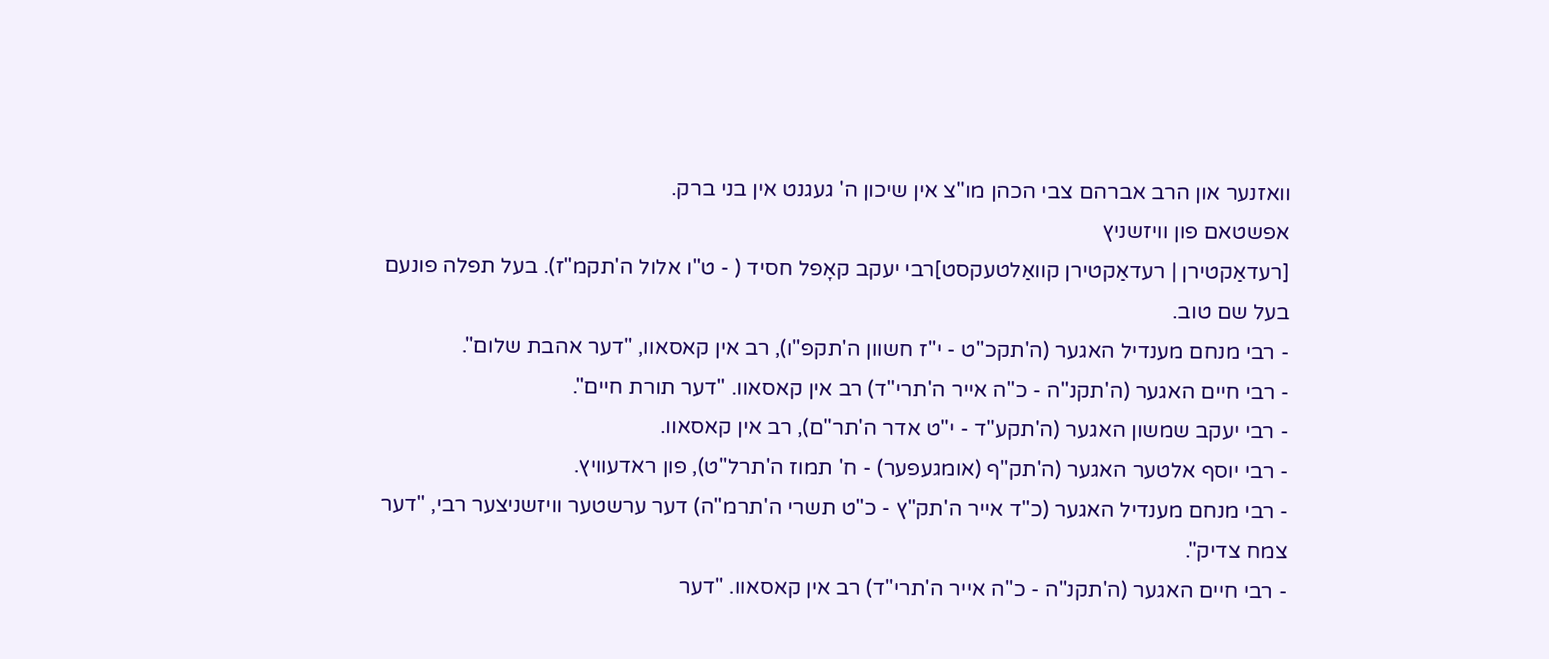וואזנער און הרב אברהם צבי הכהן מו"צ אין שיכון ה' געגנט אין בני ברק.
אפשטאם פון וויזשניץ
[רעדאַקטירן | רעדאַקטירן קוואַלטעקסט]רבי יעקב קאָפל חסיד ( - ט"ו אלול ה'תקמ"ז). בעל תפלה פונעם בעל שם טוב.
- רבי מנחם מענדיל האגער (ה'תקכ"ט - י"ז חשוון ה'תקפ"ו), רב אין קאסאוו, "דער אהבת שלום".
- רבי חיים האגער (ה'תקנ"ה - כ"ה אייר ה'תרי"ד) רב אין קאסאוו. "דער תורת חיים".
- רבי יעקב שמשון האגער (ה'תקע"ד - י"ט אדר ה'תר"ם), רב אין קאסאוו.
- רבי יוסף אלטער האגער (ה'תק"ף (אומגעפער) - ח' תמוז ה'תרל"ט), פון ראדעוויץ.
- רבי מנחם מענדיל האגער (כ"ד אייר ה'תק"ץ - כ"ט תשרי ה'תרמ"ה) דער ערשטער וויזשניצער רבי, "דער צמח צדיק".
- רבי חיים האגער (ה'תקנ"ה - כ"ה אייר ה'תרי"ד) רב אין קאסאוו. "דער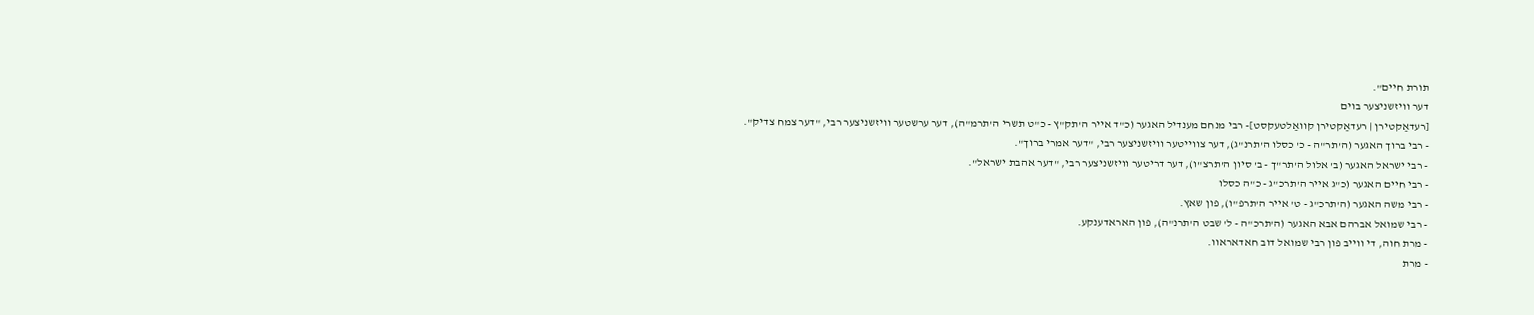תורת חיים".
דער וויזשניצער בוים
[רעדאַקטירן | רעדאַקטירן קוואַלטעקסט]- רבי מנחם מענדיל האגער (כ"ד אייר ה'תק"ץ - כ"ט תשרי ה'תרמ"ה), דער ערשטער וויזשניצער רבי, "דער צמח צדיק".
- רבי ברוך האגער (ה'תר"ה - כ' כסלו ה'תרנ"ג), דער צווייטער וויזשניצער רבי, "דער אמרי ברוך".
- רבי ישראל האגער (ב' אלול ה'תר"ך - ב' סיון ה'תרצ"ו), דער דריטער וויזשניצער רבי, "דער אהבת ישראל".
- רבי חיים האגער (כ"ג אייר ה'תרכ"ג - כ"ה כסלו
- רבי משה האגער (ה'תרכ"ג - ט' אייר ה'תרפ"ו), פון שאץ.
- רבי שמואל אברהם אבא האגער (ה'תרכ"ה - ל' שבט ה'תרנ"ה), פון האראדענקע.
- מרת חוה, די ווייב פון רבי שמואל דוב חאדאראוו.
- מרת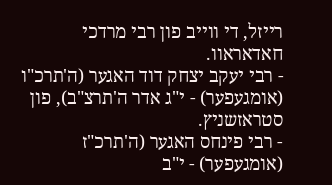רייזל, די ווייב פון רבי מרדכי חאדאראוו.
- רבי יעקב יצחק דוד האגער (ה'תרכ"ו (אומגעפער) - י"ג אדר ה'תרצ"ב), פון סטראזשניץ.
- רבי פינחס האגער (ה'תרכ"ז (אומגעפער) - י"ב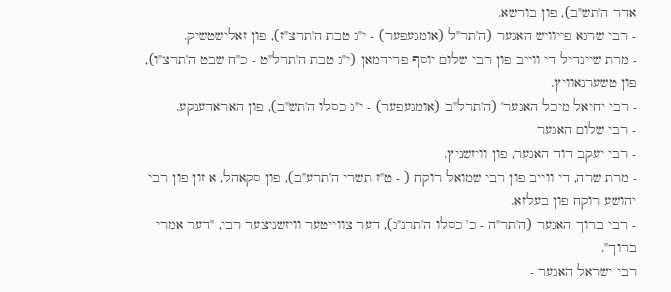אדר ה'תש"ב), פון בורשא.
- רבי שרגא פייוויש האגער (ה'תר"ל (אומגעפער) - י"ג טבת ה'תרצ"ז), פון זאלישטשיק.
- מרת שיינדיל די ווייב פון רבי שלום יוסף פרידמאן (י"ג טבת ה'תרל"ט - כ"ח שבט ה'תרצ"ו), פון טשערנאוויץ.
- רבי יחיאל מיכל האגער' (ה'תרל"ב (אומגעפער) - י"ג כסלו ה'תש"ב), פון האראדענקע.
- רבי שלום האגער
- רבי יעקב דוד האגער, פון וויזשניץ.
- מרת שרה, די ווייב פון רבי שמואל רוקח ( - ט"ז תשרי ה'תרע"ב), פון סקאהל, א זון פון רבי יהושע רוקח פון בעלזא.
- רבי ברוך האגער (ה'תר"ה - כ' כסלו ה'תרנ"ג), דער צווייטער וויזשניצער רבי, "דער אמרי ברוך".
רבי ישראל האגער -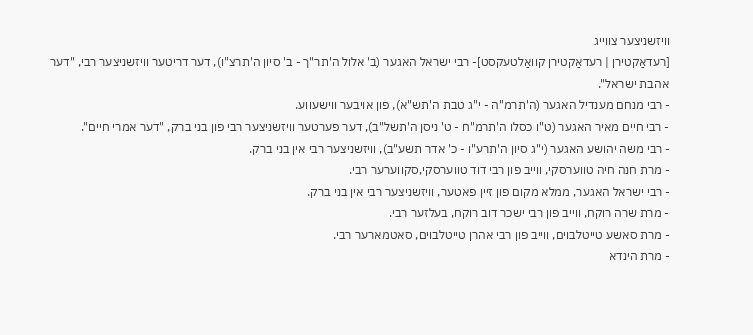וויזשניצער צווייג
[רעדאַקטירן | רעדאַקטירן קוואַלטעקסט]- רבי ישראל האגער (ב' אלול ה'תר"ך - ב' סיון ה'תרצ"ו), דער דריטער וויזשניצער רבי, "דער אהבת ישראל".
- רבי מנחם מענדיל האגער (ה'תרמ"ה - י"ג טבת ה'תש"א), פון אויבער ווישעווע.
- רבי חיים מאיר האגער (ט"ו כסלו ה'תרמ"ח - ט' ניסן ה'תשל"ב), דער פערטער וויזשניצער רבי פון בני ברק, "דער אמרי חיים".
- רבי משה יהושע האגער (י"ג סיון ה'תרע"ו - כ' אדר תשע"ב), וויזשניצער רבי אין בני ברק.
- מרת חנה חיה טווערסקי, ווייב פון רבי דוד טווערסקי,סקווערער רבי.
- רבי ישראל האגער, ממלא מקום פון זיין פאטער, וויזשניצער רבי אין בני ברק.
- מרת שרה רוקח, ווייב פון רבי ישכר דוב רוקח, בעלזער רבי.
- מרת סאשע טייטלבוים, ווייב פון רבי אהרן טייטלבוים, סאטמארער רבי.
- מרת הינדא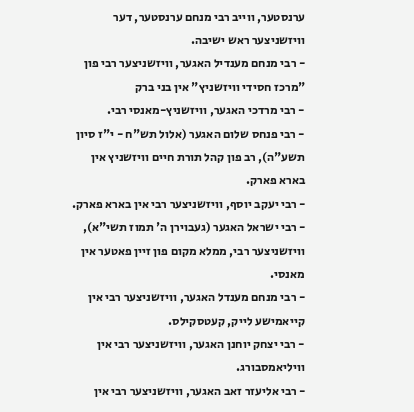ערנסטער, ווייב רבי מנחם ערנסטער, דער וויזשניצער ראש ישיבה.
- רבי מנחם מענדיל האגער, וויזשניצער רבי פון "מרכז חסידי וויזשניץ" אין בני ברק
- רבי מרדכי האגער, וויזשניץ-מאנסי רבי.
- רבי פנחס שלום האגער (אלול תש"ח - י"ז סיון תשע"ה), רב פון קהל תורת חיים וויזשניץ אין בארא פארק.
- רבי יעקב יוסף, וויזשניצער רבי אין בארא פארק.
- רבי ישראל האגער (געבוירן ה' תמוז תשי"א), וויזשניצער רבי, ממלא מקום פון זיין פאטער אין מאנסי.
- רבי מנחם מענדל האגער, וויזשניצער רבי אין קייאמישע לייק, קעטסקילס.
- רבי יצחק יוחנן האגער, וויזשניצער רבי אין וויליאמסבורג.
- רבי אליעזר זאב האגער, וויזשניצער רבי אין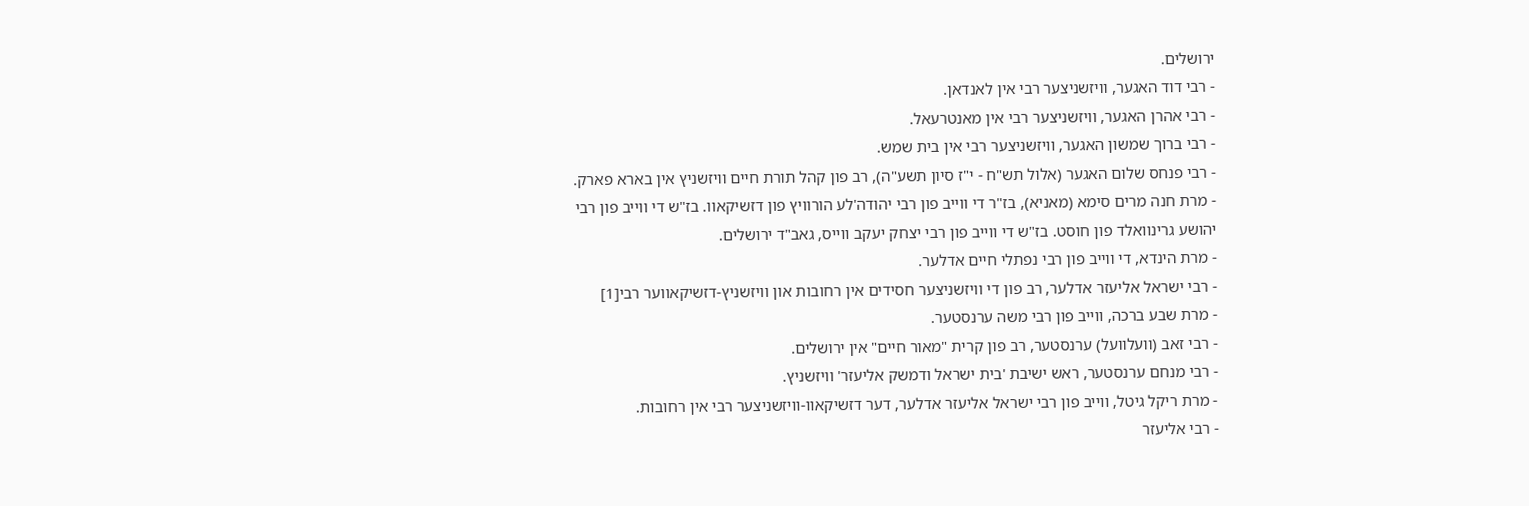ירושלים.
- רבי דוד האגער, וויזשניצער רבי אין לאנדאן.
- רבי אהרן האגער, וויזשניצער רבי אין מאנטרעאל.
- רבי ברוך שמשון האגער, וויזשניצער רבי אין בית שמש.
- רבי פנחס שלום האגער (אלול תש"ח - י"ז סיון תשע"ה), רב פון קהל תורת חיים וויזשניץ אין בארא פארק.
- מרת חנה מרים סימא (מאניא), בז"ר די ווייב פון רבי יהודה'לע הורוויץ פון דזשיקאוו. בז"ש די ווייב פון רבי יהושע גרינוואלד פון חוסט. בז"ש די ווייב פון רבי יצחק יעקב ווייס, גאב"ד ירושלים.
- מרת הינדא, די ווייב פון רבי נפתלי חיים אדלער.
- רבי ישראל אליעזר אדלער, רב פון די וויזשניצער חסידים אין רחובות און וויזשניץ-דזשיקאווער רבי[1]
- מרת שבע ברכה, ווייב פון רבי משה ערנסטער.
- רבי זאב (וועלוועל) ערנסטער, רב פון קרית "מאור חיים" אין ירושלים.
- רבי מנחם ערנסטער, ראש ישיבת 'בית ישראל ודמשק אליעזר' וויזשניץ.
- מרת ריקל גיטל, ווייב פון רבי ישראל אליעזר אדלער, דער דזשיקאוו-וויזשניצער רבי אין רחובות.
- רבי אליעזר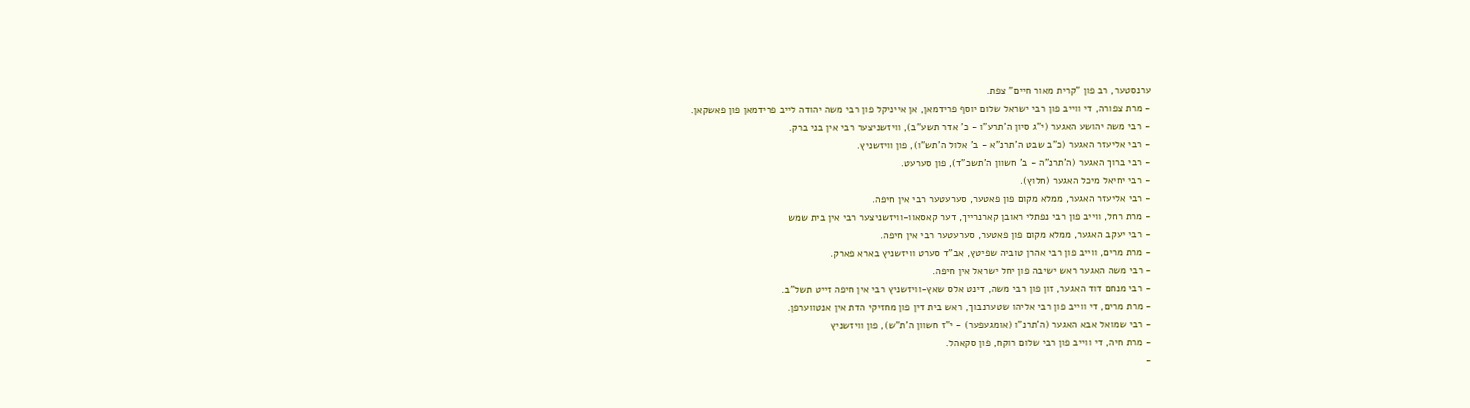ערנסטער, רב פון "קרית מאור חיים" צפת.
- מרת צפורה, די ווייב פון רבי ישראל שלום יוסף פרידמאן, אן אייניקל פון רבי משה יהודה לייב פרידמאן פון פאשקאן.
- רבי משה יהושע האגער (י"ג סיון ה'תרע"ו - כ' אדר תשע"ב), וויזשניצער רבי אין בני ברק.
- רבי אליעזר האגער (כ"ב שבט ה'תרנ"א - ב' אלול ה'תש"ו), פון וויזשניץ.
- רבי ברוך האגער (ה'תרנ"ה - ב' חשוון ה'תשכ"ד), פון סערעט.
- רבי יחיאל מיכל האגער (חלוץ).
- רבי אליעזר האגער, ממלא מקום פון פאטער, סערעטער רבי אין חיפה.
- מרת רחל, ווייב פון רבי נפתלי ראובן קארנרייך, דער קאסאוו-וויזשניצער רבי אין בית שמש
- רבי יעקב האגער, ממלא מקום פון פאטער, סערעטער רבי אין חיפה.
- מרת מרים, ווייב פון רבי אהרן טוביה שפיטץ, אב"ד סערט וויזשניץ בארא פארק.
- רבי משה האגער ראש ישיבה פון יחל ישראל אין חיפה.
- רבי מנחם דוד האגער, זון פון רבי משה, דינט אלס שאץ-וויזשניץ רבי אין חיפה זייט תשל"ב.
- מרת מרים, די ווייב פון רבי אליהו שטערנבוך, ראש בית דין פון מחזיקי הדת אין אנטווערפן.
- רבי שמואל אבא האגער (ה'תרנ"ו (אומגעפער) - י"ז חשוון ה'ת"ש), פון וויזשניץ
- מרת חיה, די ווייב פון רבי שלום רוקח, פון סקאהל.
-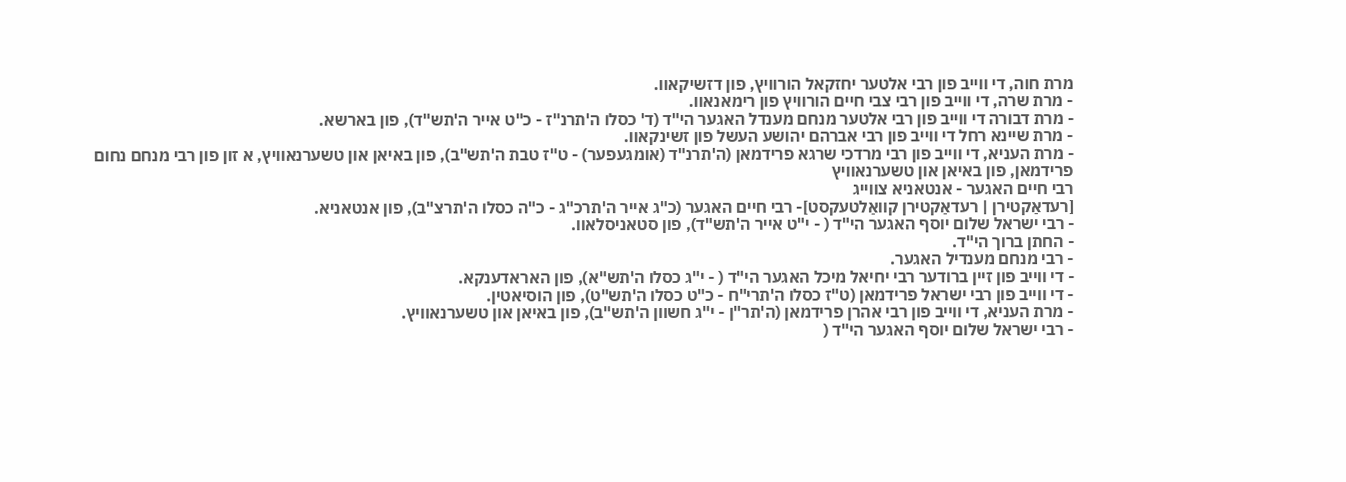מרת חוה, די ווייב פון רבי אלטער יחזקאל הורוויץ, פון דזשיקאוו.
- מרת שרה, די ווייב פון רבי צבי חיים הורוויץ פון רימאנאוו.
- מרת דבורה די ווייב פון רבי אלטער מנחם מענדל האגער הי"ד (ד' כסלו ה'תרנ"ז - כ"ט אייר ה'תש"ד), פון בארשא.
- מרת שיינא רחל די ווייב פון רבי אברהם יהושע העשל פון זשינקאוו.
- מרת העניא, די ווייב פון רבי מרדכי שרגא פרידמאן (ה'תרנ"ד (אומגעפער) - ט"ז טבת ה'תש"ב), פון באיאן און טשערנאוויץ, א זון פון רבי מנחם נחום פרידמאן, פון באיאן און טשערנאוויץ
רבי חיים האגער - אנטאניא צווייג
[רעדאַקטירן | רעדאַקטירן קוואַלטעקסט]- רבי חיים האגער (כ"ג אייר ה'תרכ"ג - כ"ה כסלו ה'תרצ"ב), פון אנטאניא.
- רבי ישראל שלום יוסף האגער הי"ד ( - י"ט אייר ה'תש"ד), פון סטאניסלאוו.
- החתן ברוך הי"ד.
- רבי מנחם מענדיל האגער.
- די ווייב פון זיין ברודער רבי יחיאל מיכל האגער הי"ד ( - י"ג כסלו ה'תש"א), פון האראדענקא.
- די ווייב פון רבי ישראל פרידמאן (ט"ז כסלו ה'תרי"ח - כ"ט כסלו ה'תש"ט), פון הוסיאטין.
- מרת העניא, די ווייב פון רבי אהרן פרידמאן (ה'תר"ן - י"ג חשוון ה'תש"ב), פון באיאן און טשערנאוויץ.
- רבי ישראל שלום יוסף האגער הי"ד (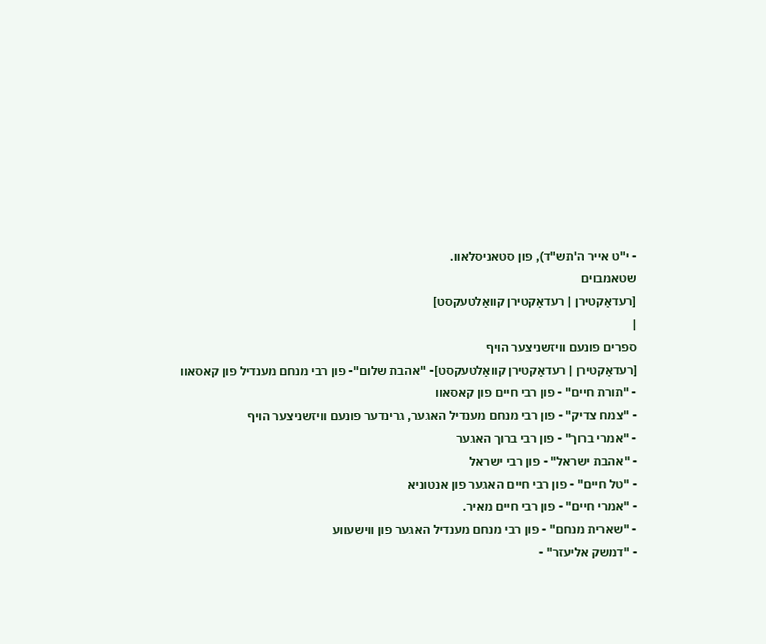- י"ט אייר ה'תש"ד), פון סטאניסלאוו.
שטאמבוים
[רעדאַקטירן | רעדאַקטירן קוואַלטעקסט]
|
ספרים פונעם וויזשניצער הויף
[רעדאַקטירן | רעדאַקטירן קוואַלטעקסט]- "אהבת שלום"- פון רבי מנחם מענדיל פון קאסאוו
- "תורת חיים" - פון רבי חיים פון קאסאוו
- "צמח צדיק" - פון רבי מנחם מענדיל האגער, גרינדער פונעם וויזשניצער הויף
- "אמרי ברוך" - פון רבי ברוך האגער
- "אהבת ישראל" - פון רבי ישראל
- "טל חיים" - פון רבי חיים האגער פון אנטוניא
- "אמרי חיים" - פון רבי חיים מאיר.
- "שארית מנחם" - פון רבי מנחם מענדיל האגער פון ווישעווע
- "דמשק אליעזר" -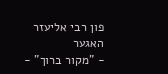פון רבי אליעזר האגער
- "מקור ברוך" -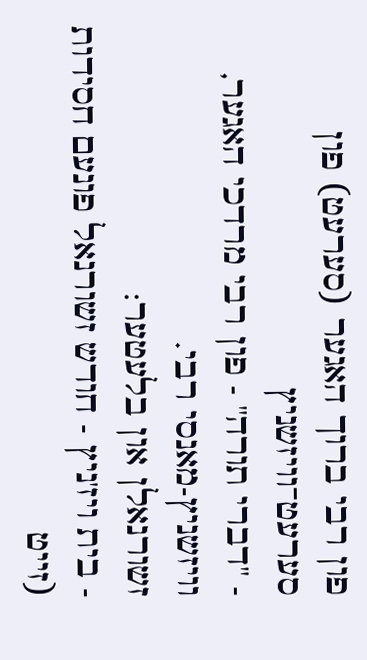פון רבי ברוך האגער (סערעט) פון סערעט־וויזשניץ
- "דברי תורה" - פון רבי מרדכי האגער, וויזשניץ-מאנסי רבי.
זשורנאלן און בלעטער:
- בית ויז'ניץ - חודש זשורנאל פונעם חסידות (זייט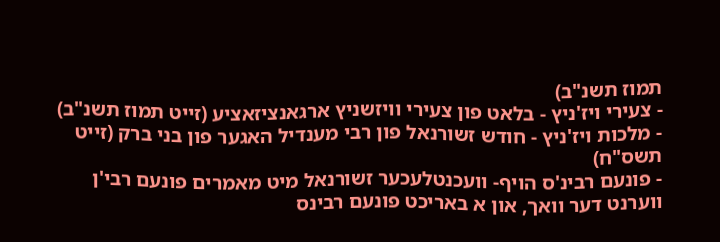תמוז תשנ"ב)
- צעירי ויז'ניץ - בלאט פון צעירי וויזשניץ ארגאנציזאציע (זייט תמוז תשנ"ב)
- מלכות ויז'ניץ - חודש זשורנאל פון רבי מענדיל האגער פון בני ברק (זייט תשס"ח)
- פונעם רבינ'ס הויף- וועכנטלעכער זשורנאל מיט מאמרים פונעם רבי'ן ווערנט דער וואך, און א באריכט פונעם רבינס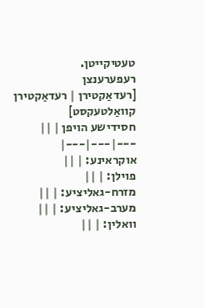טעטיקייטן.
רעפערענצן
[רעדאַקטירן | רעדאַקטירן קוואַלטעקסט]
חסידישע הויפן | ||
---|---|---|
אוקראינע: | ||
פוילן: | ||
מזרח-גאליציע: | ||
מערב-גאליציע: | ||
וואלין: | ||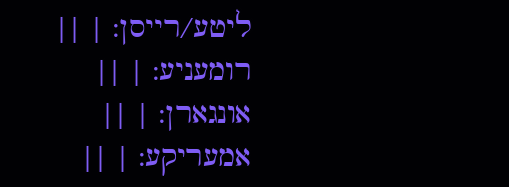ליטע/רייסן: | ||
רומעניע: | ||
אונגארן: | ||
אמעריקע: | ||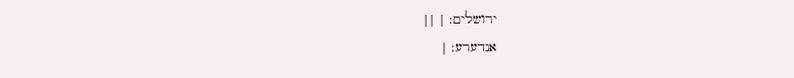ירושלים: | ||
אנדערע: |